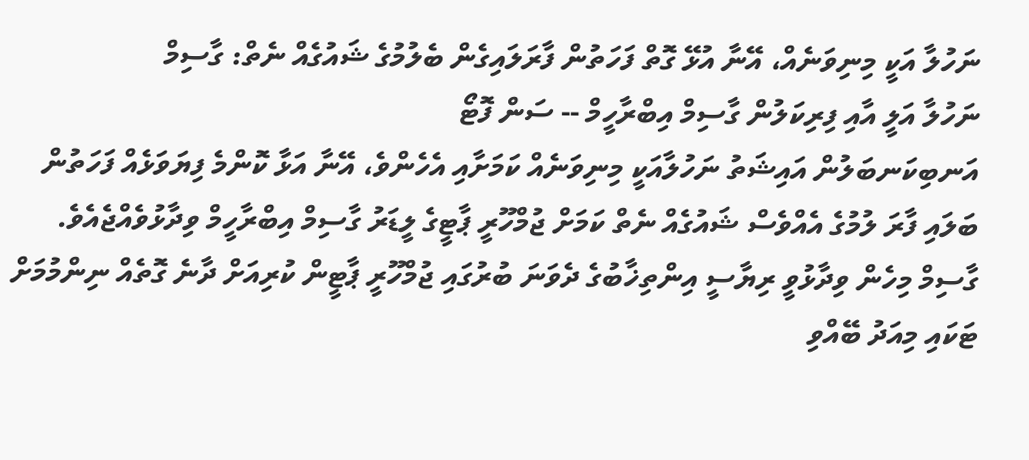ނަހުލާ އަކީ މިނިވަނެއް، އޭނާ އުޅޭ ގޮތް ފަހަތުން ފާރަލައިގެން ބެލުމުގެ ޝައުގެއް ނެތް: ގާސިމް
ނަހުލާ އަލީ އާއި ފިރިކަލުން ގާސިމް އިބްރާހީމް -- ސަން ފޮޓޯ
އަނބިކަނބަލުން އައިޝަތު ނަހުލާއަކީ މިނިވަނެއް ކަމަށާއި އެހެންވެ، އޭނާ އަޅާ ކޮންމެ ފިޔަވަޅެއް ފަހަތުން ބަލައި ފާރަ ލުމުގެ އެއްވެސް ޝައުގެއް ނެތް ކަމަށް ޖުމްހޫރީ ޕާޓީގެ ލީޑަރު ގާސިމް އިބްރާހީމް ވިދާޅުވެއްޖެއެވެ.
ގާސިމް މިހެން ވިދާޅުވީ ރިޔާސީ އިންތިޚާބުގެ ދެވަނަ ބުރުގައި ޖުމްހޫރީ ޕާޓީން ކުރިއަށް ދާނެ ގޮތެއް ނިންމުމަށް ޓަކައި މިއަދު ބޭއްވި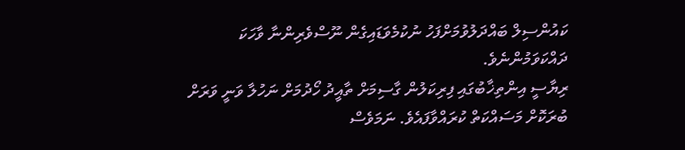ކައުންސިލް ބައްދަލުވުމަށްފަހު ނުކުމެވަޑައިގެން ނޫސްވެރިންނާ ވާހަކަ ދައްކަވަމުންނެވެ.
ރިޔާސީ އިންތިޚާބުގައި ފިރިކަލުން ގާސިމަށް ތާއީދު ހޯދުމަށް ނަހުލާ ވަނީ ވަރަށް ބުރަކޮށް މަސައްކަތް ކުރައްވާފައެވެ. ނަމަވެސް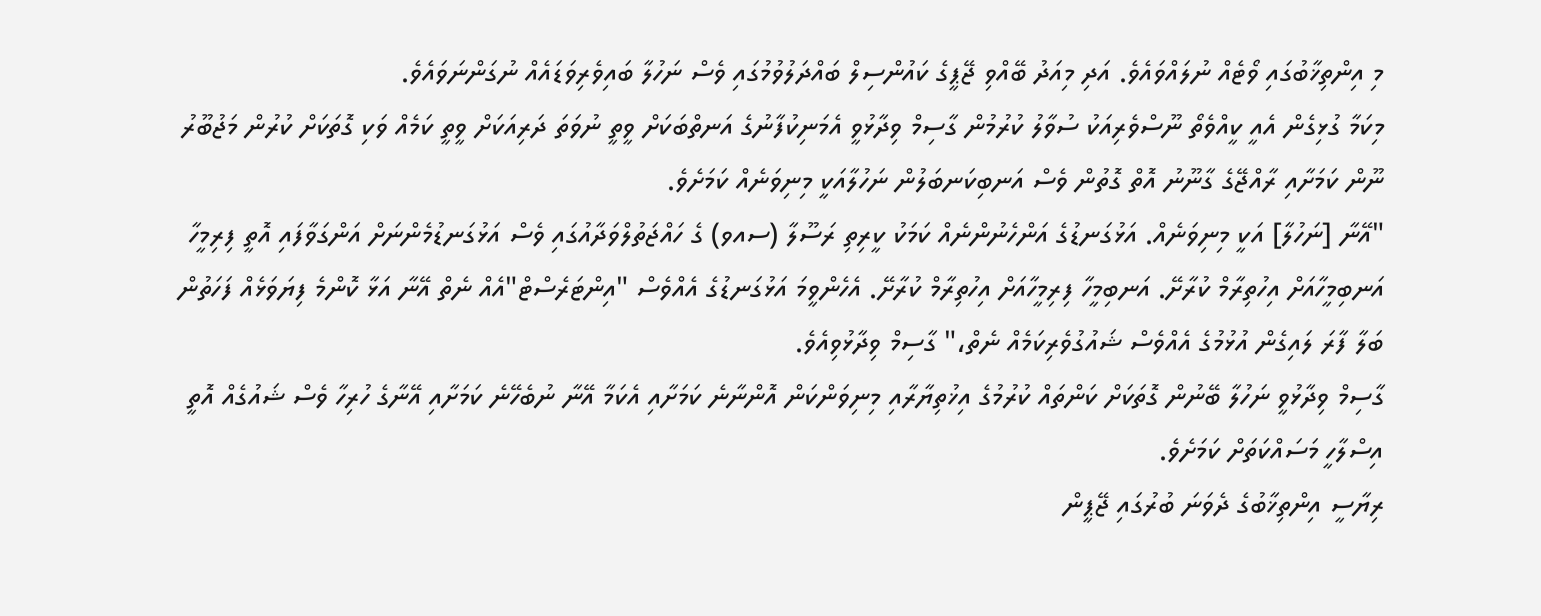މި އިންތިޚާބުގައި ވޯޓެއް ނުލައްވައެވެ. އަދި މިއަދު ބޭއްވި ޖޭޕީގެ ކައުންސިލް ބައްދަލުވުމުގައި ވެސް ނަހުލާ ބައިވެރިވަޑައެއް ނުގަންނަވައެވެ.
މިކަމާ ގުޅިގެން އެއީ ކީއްވެތޯ ނޫސްވެރިއަކު ސުވާލު ކުރުމުން ގާސިމް ވިދާޅުވީ އެމަނިކުފާނުގެ އަނތްބަކަށް ވީތީ ނުވަތަ ދަރިއަކަށް ވީތީ ކަމެއް ވަކި ގޮތަކަށް ކުރުން މަޖުބޫރު ނޫން ކަމަށާއި ރާއްޖޭގެ ގާނޫނު އޮތް ގޮތުން ވެސް އަނބިކަނބަލުން ނަހުލާއަކީ މިނިވަނެއް ކަމަށެވެ.
"އޭނާ [ނަހުލާ] އަކީ މިނިވަނެއް. އަޅުގަނޑުގެ އަންހެނުންނެއް ކަމަކު ކީރިތި ރަސޫލާ (ސއވ) ގެ ހައްޖަތުލްވަދާއުގައި ވެސް އަޅުގަނޑުމެންނަށް އަންގަވާފައި އޮތީ ފިރިމީހާ އަނބިމީހާއަށް އިހުތިރާމް ކުރާށޭ. އަނބިމީހާ ފިރިމީހާއަށް އިހުތިރާމް ކުރާށޭ. އެހެންވީމަ އަޅުގަނޑުގެ އެއްވެސް "އިންޓަރެސްޓް"އެއް ނެތް އޭނާ އަޅާ ކޮންމެ ފިޔަވަޅެއް ފަހަތުން ބަލާ ފާރަ ލައިގެން އުޅުމުގެ އެއްވެސް ޝައުގުވެރިކަމެއް ނެތް،" ގާސިމް ވިދާޅުވިއެވެ.
ގާސިމް ވިދާޅުވީ ނަހުލާ ބޭނުން ގޮތަކަށް ކަންތައް ކުރުމުގެ އިޚުތިޔާރާއި މިނިވަންކަން އޮންނާނެ ކަމަށާއި އެކަމާ އޭނާ ނުބެހޭނެ ކަމަށާއި އޭނާގެ ހުރިހާ ވެސް ޝައުގެއް އޮތީ އިސްލާހީ މަސައްކަތަށް ކަމަށެވެ.
ރިޔާސީ އިންތިޚާބުގެ ދެވަނަ ބުރުގައި ޖޭޕީން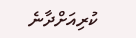ކުރިއަށްދާނެ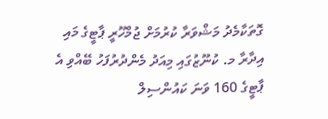ގޮތަކާމެދު މަޝްވަރާ ކުރުމަށް ޖުމްހޫރީ ޕާޓީގެ މައި އިދާރާ މ. ކުނޫޒުގައި މިއަދު މެންދުރުފަހު ބޭއްވި އެ ޕާޓީގެ 160 ވަނަ ކައުންސިލް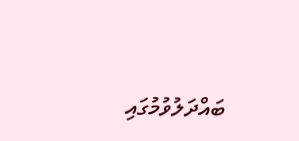ބައްދަލުވުމުގައި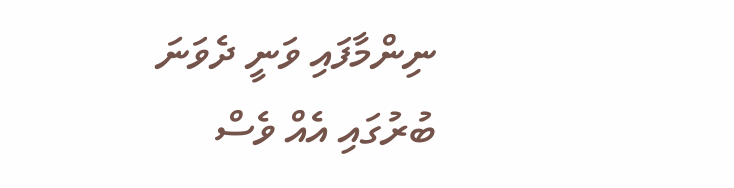ނިންމާފައި ވަނީ ދެވަނަ ބުރުގައި އެއް ވެސް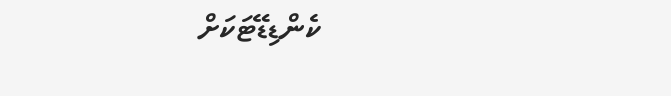ކެންޑިޑޭޓަކަށް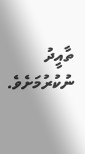ތާއީދު ނުކުރުމަށެވެ.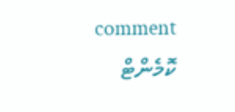comment ކޮމެންޓް